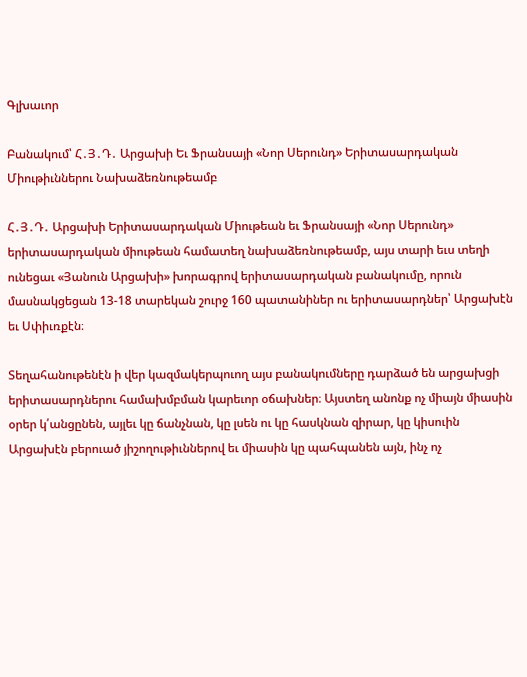Գլխաւոր

Բանակում՝ Հ․Յ․Դ․ Արցախի Եւ Ֆրանսայի «Նոր Սերունդ» Երիտասարդական Միութիւններու Նախաձեռնութեամբ

Հ․Յ․Դ․ Արցախի Երիտասարդական Միութեան եւ Ֆրանսայի «Նոր Սերունդ» երիտասարդական միութեան համատեղ նախաձեռնութեամբ, այս տարի եւս տեղի ունեցաւ «Յանուն Արցախի» խորագրով երիտասարդական բանակումը, որուն մասնակցեցան 13-18 տարեկան շուրջ 160 պատանիներ ու երիտասարդներ՝ Արցախէն եւ Սփիւռքէն։

Տեղահանութենէն ի վեր կազմակերպուող այս բանակումները դարձած են արցախցի երիտասարդներու համախմբման կարեւոր օճախներ։ Այստեղ անոնք ոչ միայն միասին օրեր կ՛անցընեն, այլեւ կը ճանչնան, կը լսեն ու կը հասկնան զիրար, կը կիսուին Արցախէն բերուած յիշողութիւններով եւ միասին կը պահպանեն այն, ինչ ոչ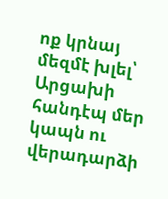ոք կրնայ մեզմէ խլել՝ Արցախի հանդէպ մեր կապն ու վերադարձի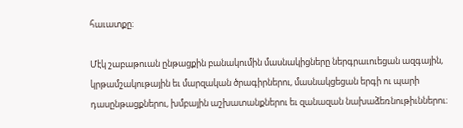հաւատքը։

Մէկ շաբաթուան ընթացքին բանակումին մասնակիցները ներգրաւուեցան ազգային, կրթամշակութային եւ մարզական ծրագիրներու, մասնակցեցան երգի ու պարի դասընթացքներու, խմբային աշխատանքներու եւ զանազան նախաձեռնութիւններու։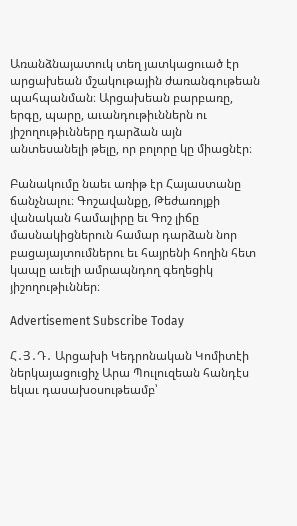Առանձնայատուկ տեղ յատկացուած էր արցախեան մշակութային ժառանգութեան պահպանման։ Արցախեան բարբառը, երգը, պարը, աւանդութիւններն ու յիշողութիւնները դարձան այն անտեսանելի թելը, որ բոլորը կը միացնէր։

Բանակումը նաեւ առիթ էր Հայաստանը ճանչնալու։ Գոշավանքը, Թեժառոյքի վանական համալիրը եւ Գոշ լիճը մասնակիցներուն համար դարձան նոր բացայայտումներու եւ հայրենի հողին հետ կապը աւելի ամրապնդող գեղեցիկ յիշողութիւններ։

Advertisement Subscribe Today

Հ․Յ․Դ․ Արցախի Կեդրոնական Կոմիտէի ներկայացուցիչ Արա Պուլուզեան հանդէս եկաւ դասախօսութեամբ՝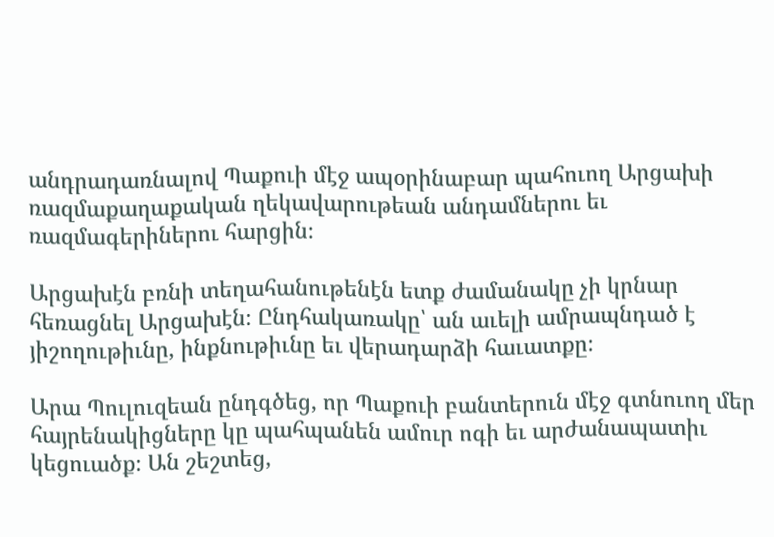անդրադառնալով Պաքուի մէջ ապօրինաբար պահուող Արցախի ռազմաքաղաքական ղեկավարութեան անդամներու եւ ռազմագերիներու հարցին։

Արցախէն բռնի տեղահանութենէն ետք ժամանակը չի կրնար հեռացնել Արցախէն։ Ընդհակառակը՝ ան աւելի ամրապնդած է յիշողութիւնը, ինքնութիւնը եւ վերադարձի հաւատքը։

Արա Պուլուզեան ընդգծեց, որ Պաքուի բանտերուն մէջ գտնուող մեր հայրենակիցները կը պահպանեն ամուր ոգի եւ արժանապատիւ կեցուածք։ Ան շեշտեց,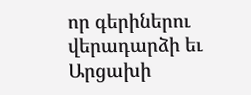որ գերիներու վերադարձի եւ Արցախի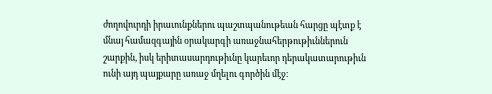ժողովուրդի իրաւունքներու պաշտպանութեան հարցը պէտք է մնայ համազգային օրակարգի առաջնահերթութիւններուն շարքին, իսկ երիտասարդութիւնը կարեւոր դերակատարութիւն ունի այդ պայքարը առաջ մղելու գործին մէջ։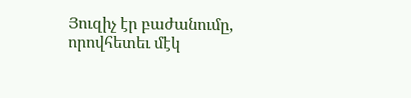Յուզիչ էր բաժանումը, որովհետեւ մէկ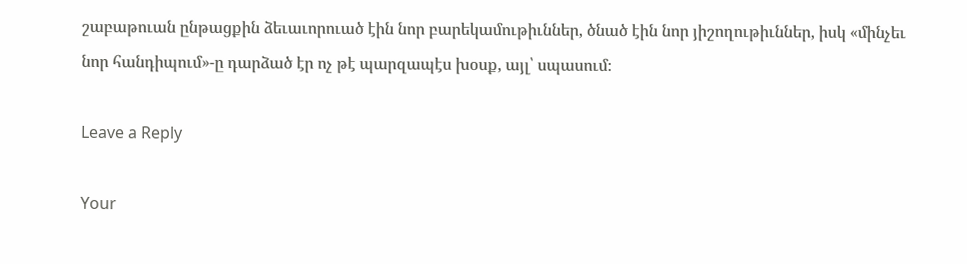շաբաթուան ընթացքին ձեւաւորուած էին նոր բարեկամութիւններ, ծնած էին նոր յիշողութիւններ, իսկ «մինչեւ նոր հանդիպում»-ը դարձած էր ոչ թէ պարզապէս խօսք, այլ՝ սպասում։

Leave a Reply

Your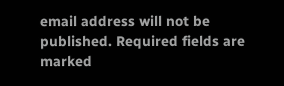email address will not be published. Required fields are marked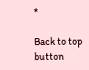*

Back to top button